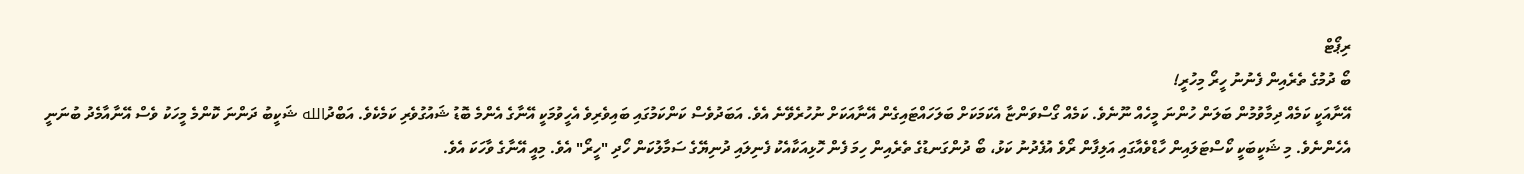ރިޕޯޓް
ބޯ ދުމުގެ ތެރެއިން ފެނުނު ހީރޯ މިހުރީ!
އޭނާއަކީ ކަމެއް ދިމާވުމުން ބަލަން ހުންނަ މީހެއް ނޫނެވެ. ކަމެއް ގޯސްވަންޏާ އެކަމަކަށް ބަލަހައްޓައިގެން އޭނާއަކަށް ނުހުރެވޭނެ އެވެ. އަބަދުވެސް ކަންކަމުގައި ބައިވެރިވެ އެހީވުމަކީ އޭނާގެ އެންމެ ބޮޑު ޝައުގުވެރި ކަމެކެވެ. އަބްދުالله ޝަކީބު ދަންނަ ކޮންމެ މީހަކު ވެސް އޭނާއާމެދު ބުނަނީ އެހެންނެވެ. މި ޝަކީބަކީ ކޯސްޓަލައިން ހާޑްވެއާގައި އަލިފާން ރޯވެ އުފެދުނު ކަޅު، ބޯ ދުންގަނޑުގެ ތެރެއިން ހިމަ ފެން ހޮޅިއަކާއެކު ފެނިލައި ދުނިޔޭގެ ސަމާލުކަން ހޯދި "ހީރޯ" އެވެ. މިއީ އޭނާގެ ވާހަކަ އެވެ.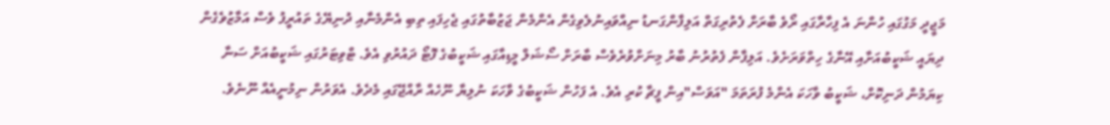މަޖީދީ މަގުގައި ހުންނަ އެ ފިހާރާގައި ރޯވެ ބާރަށް ފެތުރިގަތް އަލިފާންގަނޑު ނިއްވައިނުލެވިގެން އެންމެން ޖަޒުބާތުގައި ޖެހިފައި ތިބި އެންމެނާއި ދުނިޔޭގެ ތައުރީފު ވެސް އަމާޒުވެގެން ދިޔައީ ޝަކީބުއަށާއި އޭނާގެ ހިތްވަރަށެވެ. އަލިފާން ފެތުރުނު ބާރު މިނަށްވުރެވެސް ބާރަށް ސޯޝަލް މީޑިއާގައި ޝަކީބުގެ ފޮޓޯ ދައުރުވި އެވެ. ޓްވިޓަރުގައި ޝަކީބުއަށް ސަނާ ކިޔަމުން ދަނިކޮށް، ޝަކީބު ވާހަކަ އެންމެ ފުރަތަމަ "އަވަސް"އިން ފީޗާ ކުރި އެވެ. އެ ފަހުން ޝަކީބުގެ ވާހަކަ ނުލިޔާ ނޫހެއް ރާއްޖޭގައި މެދެވެ. އެވަރުން ނިމުނީއެއް ނޫނެވެ.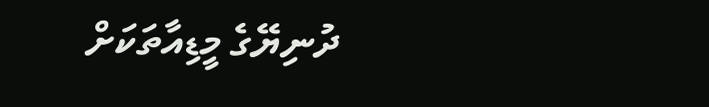ދުނިޔޭގެ މީޑިއާތަކަށް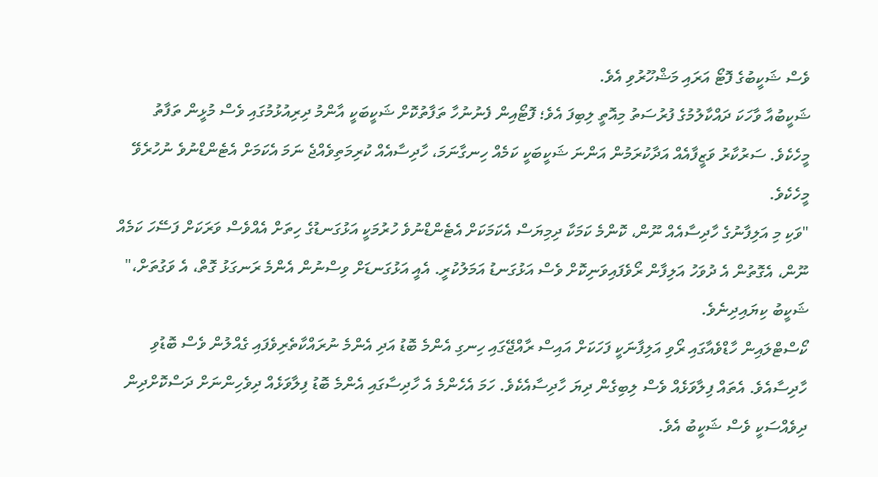ވެސް ޝަކީބުގެ ފޮޓޯ އަރައި މަޝްހޫރުވި އެވެ.
ޝަކީބުއާ ވާހަކަ ދައްކާލުމުގެ ފުރުސަތު މިއޮތީ ލިބިފަ އެވެ؛ ފޮޓޯއިން ފެނުނުހާ ތަފާތުކޮށް ޝަކީބަކީ އާންމު ދިރިއުޅުމުގައި ވެސް މުޅީން ތަފާތު މީހެކެވެ. ސަރުކާރު ވަޒީފާއެއް އަދާކުރަމުން އަންނަ ޝަކީބަކީ ކަމެއް ހިނގާނަމަ، ހާދިސާއެއް ކުރިމަތިވެއްޖެ ނަމަ އެކަމަށް އެޓެންޑްނުވެ ނުހުރެވޭ މީހެކެވެ.
"ވަކި މި އަލިފާނުގެ ހާދިސާއެއް ނޫން، ކޮންމެ ކަމަކާ ދިމިޔަސް އެކަމަކަށް އެޓެންޑްނުވެ ހުރުމަކީ އަޅުގަނޑުގެ ހިތަށް އެއްވެސް ވަރަކަށް ފަސޭހަ ކަމެއް ނޫން، އެގޮތުން އެ ދުވަހު އަލިފާން ރޯވެފައިވަނިކޮށް ވެސް އަޅުގަނޑު އަމަލުކުރީ. އެއީ އަޅުގަނޑަށް ވިސްނުން އެންމެ ރަނގަޅު ގޮތް، އެ ވަގުތަށް،" ޝަކީބު ކިޔައިދިނެވެ.
ކޯސްޓްލައިން ހާޑްވެއާގައި ރޯވި އަލިފާނަކީ ފަހަކަށް އައިސް ރާއްޖޭގައި ހިނގި އެންމެ ބޮޑު އަދި އެންމެ ނުރައްކާތެރިވެފައި ގެއްލުން ވެސް ބޮޑުވި ހާދިސާއެވެ. އެތައް ފިލާވަޅެއް ވެސް ލިބިގެން ދިޔަ ހާދިސާއެކެވެ. ހަމަ އެހެންމެ އެ ހާދިސާގައި އެންމެ ބޮޑު ފިލާވަޅެއް ދިވެހިންނަށް ދަސްކޮށްދިން ދިވެއްސަކީ ވެސް ޝަކީބު އެވެ.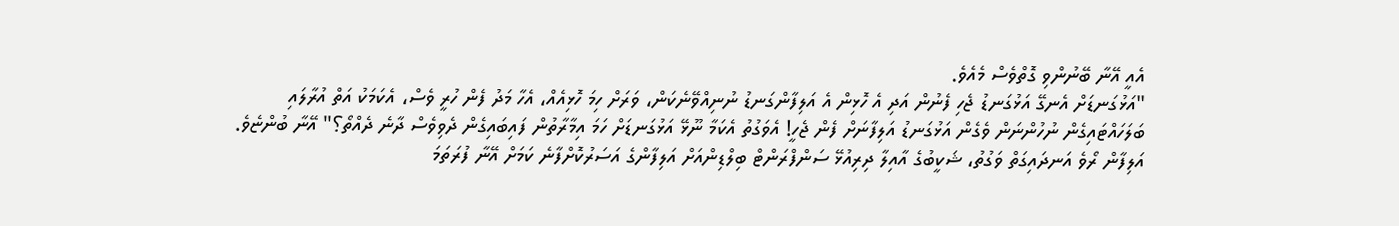އެއީ އޭނާ ބޭނުންވި ގޮތްވެސް މެއެވެ.
"އަޅުގަނޑަށް އެނގޭ އަޅުގަނޑު ޖެހި ފެނުން އަދި އެ ހޮޅިން އެ އަލިފާންގަނޑު ނުނިއްވޭނެކަން، ވަރަށް ހިމަ ހޮޅިއެއް، އެހާ މަދު ފެން ހުރީ ވެސް، އެކަމަކު އަތް އުރާލައި ބަލަހައްޓައިގެން ނުހުންނަން ވެގެން އަޅުގަނޑު އަލިފާނަށް ފެން ޖެހީ! އެވަގުތު އެކަމާ ނޫޅޭ އަޅުގަނޑަށް ހަމަ އިމާރާތުން ފައިބައިގެން ދެވިވެސް ދާނެ ދެއްތޯ؟" އޭނާ ބުންޏެވެ.
އަލިފާން ރޯވެ އަނދައިގަތް ވަގުތު، ޝަކީބުގެ އާއިލާ ދިރިއުޅޭ ސަންފްރަންޓް ބިލްޑިންއަށް އަލިފާންގެ އަސަރުކޮށްފާނެ ކަމަށް އޭނާ ފުރަތަމަ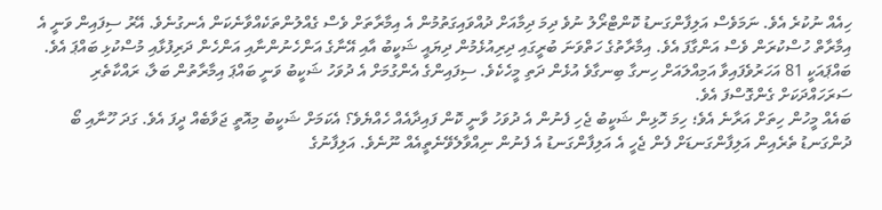ހިއެއް ނުކުރެ އެވެ. ނަމަވެސް އަލިފާންގަނޑު ކޮންޓްރޯލު ނުވެ ދިމަ ދިމާއަށް ދުއްވައިގަތުމުން އެ އިމާރާތަށް ވެސް ގެއްލުންތަކެއްވާނެކަން އެނގުނެވެ. އޭރު ސިފައިން ވަނީ އެ އިމާރާތް ހުސްކުރަން ވެސް އަންގާފަ އެވެ. އިމާރާތުގެ ހަތްވަނަ ބުރީގައި ދިރިއުޅެމުން ދިޔައީ ޝަކީބު އާއި އޭނާގެ އަންހެނުންނާއި އަންހެން ދަރިފުޅާއި މުސްކުޅި ބައްޕަ އެވެ. ބައްޕައަކީ 81 އަހަރުވެފައިވާ އަމިއްލައަށް ހިނގާ ބިނގާވެ އުޅެން ދަތި މީހެކެވެ. ސިފައިންގެ އެންގުމަށް އެ ދުވަހު ޝަކީބު ވަނީ ބައްޕަ އިމާރާތުން ބަލާ، ރައްކާތެރި ސަރަހައްދަކަށް ގެންގޮސްފަ އެވެ.
ބައެއް މީހުން ހިތަށް އަރާނެ އެވެ؛ ހިމަ ހޮޅިން ޝަކީބު ޖެހި ފެނުން އެ ދުވަހު ވާނީ ކޮން ފައިދާއެއް ހެއްޔެވެ؟ އެކަމަށް ޝަކީބު މިއޮތީ ޖަވާބެއް ދީފަ އެވެ. ގަދަ ހޫނާއި ބޯ ދުންގަނޑު ތެރެއިން އަލިފާންގަނޑަށް ފެން ޖެހީ އެ އަލިފާންގަނޑު އެ ފެނުން ނިއްވާލެވޭނެތީއެއް ނޫނެވެ. އަލިފާނުގެ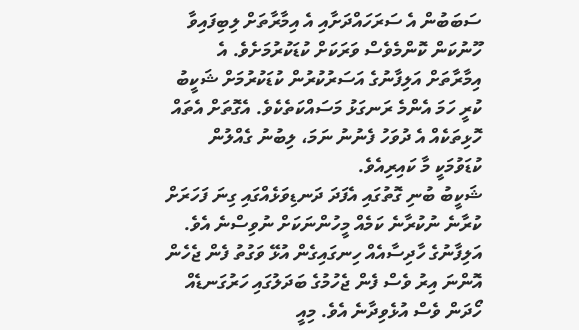ސަބަބުން އެ ސަރަހައްދަށާއި އެ އިމާރާތަށް ލިބިފައިވާ ހޫނުކަން ކޮންމެވެސް ވަރަކަށް ކުޑަކުރުމަށެވެ. އެ އިމާރާތަށް އަލިފާނުގެ އަސަރުކުރުން ކުޑަކުރުމަށް ޝަކީބު ކުރީ ހަމަ އެންމެ ރަނގަޅު މަސައްކަތެކެވެ. އެގޮތަށް އެތައް ހޮޅިތަކެއް އެ ދުވަހު ފެނުނު ނަމަ، ލިބުނު ގެއްލުން ކުޑަވުމަކީ މާ ކައިރިއެވެ.
ޝަކީބު ބުނި ގޮތުގައި އެފަދަ ދަނޑިވަޅެއްގައި ގިނަ ފަހަރަށް ކުރާނެ ނުކުރާނެ ކަމެއް މީހުންނަކަށް ނުވިސްނެ އެވެ. އަލިފާނުގެ ހާދިސާއެއް ހިނގައިގެން އުޅޭ ވަގުތު ފެން ޖެހެން އޮންނަ އިރު ވެސް ފެން ޖެހުމުގެ ބަދަލުގައި ހަރުގަނޑެއް ހޯދަން ވެސް އުޅެވިދާނެ އެވެ. މިއީ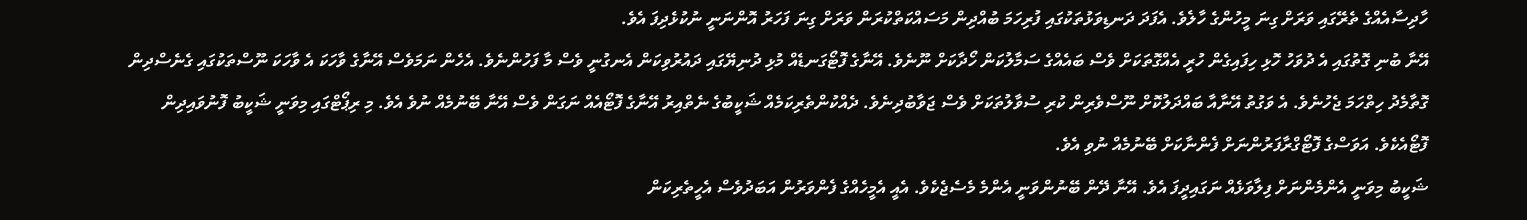ހާދިސާއެއްގެ ތެރޭގައި ވަރަށް ގިނަ މީހުންގެ ހާލެވެ. އެފަދަ ދަނޑިވަޅުތަކުގައި ފުރިހަމަ ބުއްދިން މަސައްކަތްކުރަން ވަރަށް ގިނަ ފަހަރު އޮންނަނީ ނުކުޅެދިފަ އެވެ.
އޭނާ ބުނި ގޮތުގައި އެ ދުވަހު ހޮޅި ހިފައިގެން ހުރީ އެއްގޮތަކަށް ވެސް ބައެއްގެ ސަމާލުކަން ހޯދާކަށް ނޫނެވެ. އޭނާގެ ފޮޓޯގަނޑެއް މުޅި ދުނިޔޭގައި ދައުރުވިކަން އެނގުނީ ވެސް މާ ފަހުންނެވެ. އެހެން ނަމަވެސް އޭނާގެ ވާހަކަ އެ ވާހަކަ ނޫސްތަކުގައި ގެނެސްދިން ގޮތާމެދު ހިތްހަމަ ޖެހުނެވެ. އެ ވަގުތު އޭނާއާ ބައްދަލުކޮށް ނޫސްވެރިން ކުރި ސުވާލުތަކަށް ވެސް ޖަވާބުދިނެވެ. ދެއްކުންތެރިކަމެއް ޝަކީބުގެ ނެތްއިރު އޭނާގެ ފޮޓޯއެއް ނަގަން ވެސް އޭނާ ބޭނުމެއް ނުވެ އެވެ. މި ރިޕޯޓްގައި މިވަނީ ޝަކީބު ފޮނުވައިދިން ފޮޓޯއެކެވެ. އަވަސްގެ ފޮޓޯގްރާފަރުންނަށް ފެންނާކަށް ބޭނުމެއް ނުވި އެވެ.
ޝަކީބު މިވަނީ އެންމެންނަށް ފިލާވަޅެއް ނަގައިދީފަ އެވެ. އޭނާ ދޭން ބޭނުންވަނީ އެންމެ މެސެޖެކެވެ. އެއީ އެމީހެއްގެ ފެންވަރުން އަބަދުވެސް އެހީތެރިކަން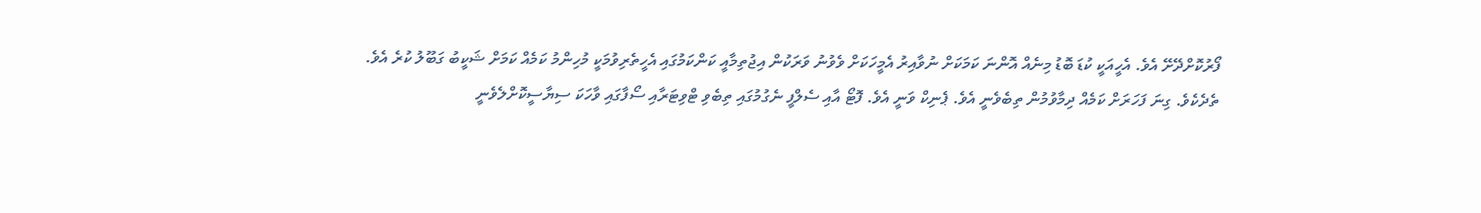ފޯރުކޮށްދޭށޭ އެވެ. އެހީއަކީ ކުޑަ ބޮޑު މިނެއް އޮންނަ ކަމަކަށް ނުވާއިރު އެމީހަކަށް ވެވުނު ވަރަކުން އިޖުތިމާއީ ކަންކަމުގައި އެހީތެރިވުމަކީ މުހިންމު ކަމެއް ކަމަށް ޝަކީބު ގަބޫލު ކުރެ އެވެ.
ތެދެކެވެ. ގިނަ ފަހަރަށް ކަމެއް ދިމާވުމުން ތިބެވެނީ އެވެ. ޕެނިކް ވަނީ އެވެ. ފޮޓޯ އާއި ސެލްފީ ނެގުމުގައި ތިބެވި ޓްވިޓަރާއި ސޯފާގައި ވާހަކަ ސިޔާސީކޮށްލެވެނީ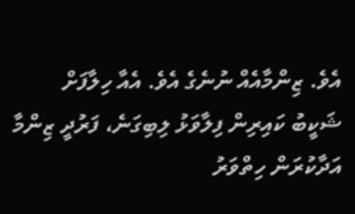އެވެ. ޒިންމާއެއް ނުނެގެ އެވެ. އެއާ ހިލާފަށް ޝަކީބު ކައިރިން ފިލާވަޅު ލިބިގަނެ، ފަރުދީ ޒިންމާ އަދާކުރަން ހިތްވަރު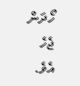ހޯދަން ޖެހެ އެވެ.